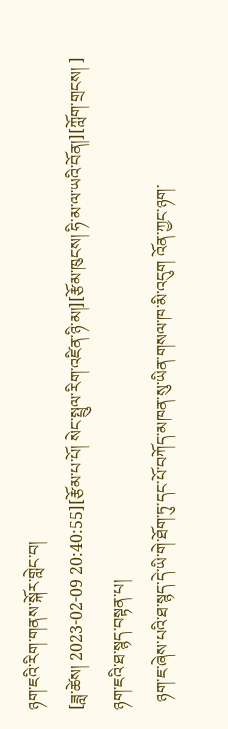ཉག་ཇའི་རིག་གནས་སྐོར་གླེང་བ།
[ཟླ་ཚེས། 2023-02-09 20:40:55][རྩོམ་པ་པོ། སེང་སྤྲུལ་རིག་འཛིན་ཉི་མ།][རྩོམ་ཁུངས། ཧི་མ་ལ་ཡའི་བོན།][ཀློག་གྲངས། ]
ཉག་ཇའི་ཐ་སྙད་བསྟན་པ།
  ཉག་ཇ་ཞེས་པའི་ཐ་སྙད་དེ་ཡི་གེ་ཐོག་ཏུ་དང་པོ་བཀོད་མཁན་སུ་ཡིན་གསལ་ཁ་མི་འདུག འོན་ཀྱང་ཉག་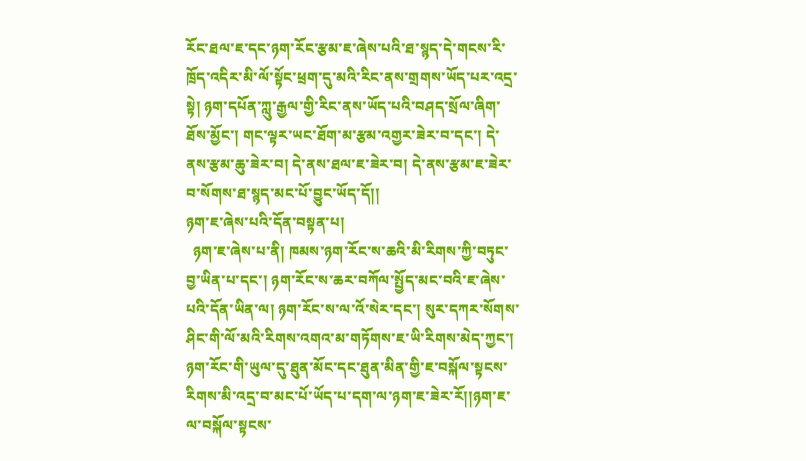རོང་ཐལ་ཇ་དང་ཉག་རོང་རྩམ་ཇ་ཞེས་པའི་ཐ་སྙད་དེ་གངས་རི་ཁྲོད་འདིར་མི་ལོ་སྟོང་ཕྲག་དུ་མའི་རིང་ནས་གྲགས་ཡོད་པར་འདྲ་སྟེ། ཉག་དཔོན་ཀླུ་རྒྱལ་གྱི་རིང་ནས་ཡོད་པའི་བཤད་སྲོལ་ཞིག་ཐོས་མྱོང་། གང་ལྟར་ཡང་ཐོག་མ་རྩམ་འགྱར་ཟེར་བ་དང་། དེ་ནས་རྩམ་ཆུ་ཟེར་བ། དེ་ནས་ཐལ་ཇ་ཟེར་བ། དེ་ནས་རྩམ་ཇ་ཟེར་བ་སོགས་ཐ་སྙད་མང་པོ་བྱུང་ཡོད་དོ།།
ཉག་ཇ་ཞེས་པའི་དོན་བསྟན་པ།
  ཉག་ཇ་ཞེས་པ་ནི། ཁམས་ཉག་རོང་ས་ཆའི་མི་རིགས་ཀྱི་བཏུང་བྱ་ཡིན་པ་དང་། ཉག་རོང་ས་ཆར་བཀོལ་སྤྱོད་མང་བའི་ཇ་ཞེས་པའི་དོན་ཡིན་ལ། ཉག་རོང་ས་ལ་འོ་སེར་དང་། སུར་དཀར་སོགས་ཤིང་གི་ལོ་མའི་རིགས་འགའ་མ་གཏོགས་ཇ་ཡི་རིགས་མེད་ཀྱང་། ཉག་རོང་གི་ཡུལ་དུ་ཐུན་མོང་དང་ཐུན་མིན་གྱི་ཇ་བསྐོལ་སྟངས་རིགས་མི་འདྲ་བ་མང་པོ་ཡོད་པ་དག་ལ་ཉག་ཇ་ཟེར་རོ།།ཉག་ཇ་ལ་བསྐོལ་སྟངས་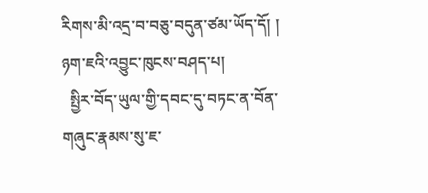རིགས་མི་འདྲ་བ་བཅུ་བདུན་ཙམ་ཡོད་དོ། །
ཉག་ཇའི་འབྱུང་ཁུངས་བཤད་པ།
  སྤྱིར་བོད་ཡུལ་གྱི་དབང་དུ་བཏང་ན་བོན་གཞུང་རྣམས་སུ་ཇ་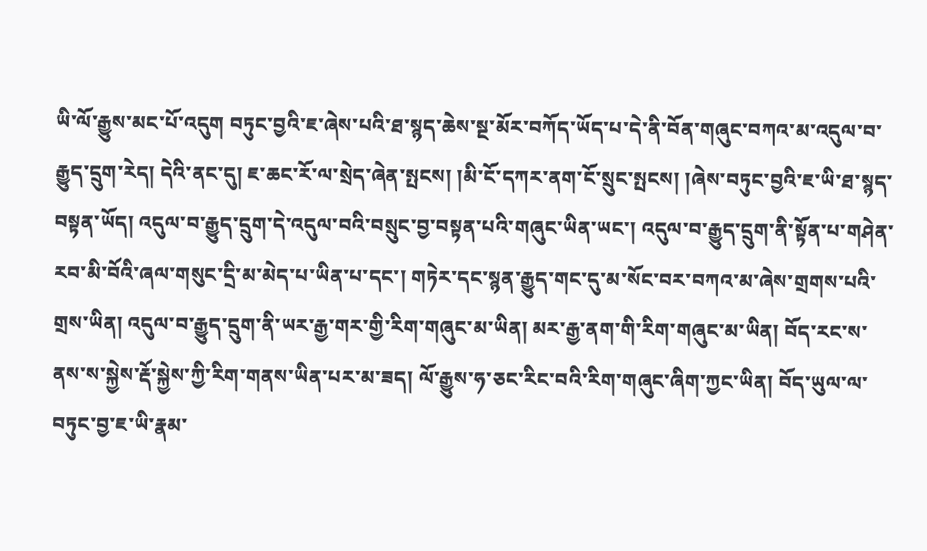ཡི་ལོ་རྒྱུས་མང་པོ་འདུག བཏུང་བྱའི་ཇ་ཞེས་པའི་ཐ་སྙད་ཆེས་སྔ་མོར་བཀོད་ཡོད་པ་དེ་ནི་བོན་གཞུང་བཀའ་མ་འདུལ་བ་རྒྱུད་དྲུག་རེད། དེའི་ནང་དུ། ཇ་ཆང་རོ་ལ་སྲེད་ཞེན་སྤངས། །མི་ངོ་དཀར་ནག་ངོ་སྲུང་སྤངས། །ཞེས་བཏུང་བྱའི་ཇ་ཡི་ཐ་སྙད་བསྟན་ཡོད། འདུལ་བ་རྒྱུད་དྲུག་དེ་འདུལ་བའི་བསྲུང་བྱ་བསྟན་པའི་གཞུང་ཡིན་ཡང་། འདུལ་བ་རྒྱུད་དྲུག་ནི་སྟོན་པ་གཤེན་རབ་མི་བོའི་ཞལ་གསུང་དྲི་མ་མེད་པ་ཡིན་པ་དང་། གཏེར་དང་སྙན་རྒྱུད་གང་དུ་མ་སོང་བར་བཀའ་མ་ཞེས་གྲགས་པའི་གྲས་ཡིན། འདུལ་བ་རྒྱུད་དྲུག་ནི་ཡར་རྒྱ་གར་གྱི་རིག་གཞུང་མ་ཡིན། མར་རྒྱ་ནག་གི་རིག་གཞུང་མ་ཡིན། བོད་རང་ས་ནས་ས་སྐྱེས་རྡོ་སྐྱེས་ཀྱི་རིག་གནས་ཡིན་པར་མ་ཟད། ལོ་རྒྱུས་ཧ་ཅང་རིང་བའི་རིག་གཞུང་ཞིག་ཀྱང་ཡིན། བོད་ཡུལ་ལ་བཏུང་བྱ་ཇ་ཡི་རྣམ་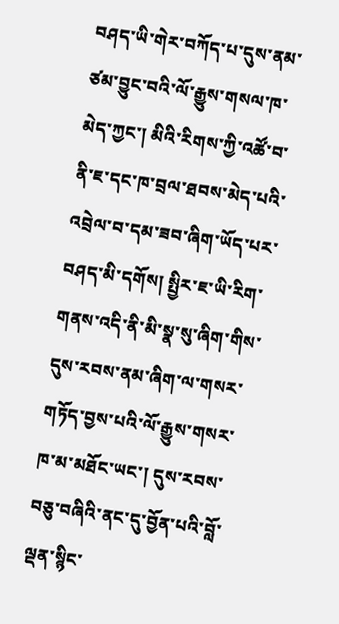བཤད་ཡི་གེར་བཀོད་པ་དུས་ནམ་ཙམ་བྱུང་བའི་ལོ་རྒྱུས་གསལ་ཁ་མེད་ཀྱང་། མིའི་རིགས་ཀྱི་འཚོ་བ་ནི་ཇ་དང་ཁ་བྲལ་ཐབས་མེད་པའི་འབྲེལ་བ་དམ་ཟབ་ཞིག་ཡོད་པར་བཤད་མི་དགོས། སྤྱིར་ཇ་ཡི་རིག་གནས་འདི་ནི་མི་སྣ་སུ་ཞིག་གིས་དུས་རབས་ནམ་ཞིག་ལ་གསར་གཏོད་བྱས་པའི་ལོ་རྒྱུས་གསར་ཁ་མ་མཐོང་ཡང་། དུས་རབས་བཅུ་བཞིའི་ནང་དུ་བྱོན་པའི་བློ་ལྡན་སྙིང་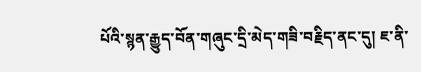པོའི་སྙན་རྒྱུད་བོན་གཞུང་དྲི་མེད་གཟི་བརྗིད་ནང་དུ། ཇ་ནི་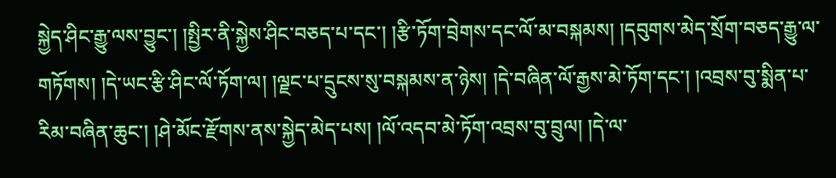སྐྱེད་ཤིང་རྒྱུ་ལས་བྱུང་། །སྤྱིར་ནི་སྐྱེས་ཤིང་བཅད་པ་དང་། །རྩི་ཏོག་བྲེགས་དང་ལོ་མ་བསྐམས། །དབུགས་མེད་སྲོག་བཅད་རྒྱུ་ལ་གཏོགས། །དེ་ཡང་རྩི་ཤིང་ལོ་ཏོག་ལ། །ལྗང་པ་དྲུངས་སུ་བསྐམས་ན་ཉེས། །དེ་བཞིན་ལོ་རྒྱས་མེ་ཏོག་དང་། །འབྲས་བུ་སྨིན་པ་རིམ་བཞིན་ཆུང་། །ཤེ་མོང་རྫོགས་ནས་སྐྱེད་མེད་པས། །ལོ་འདབ་མེ་ཏོག་འབྲས་བུ་བྲུལ། །དེ་ལ་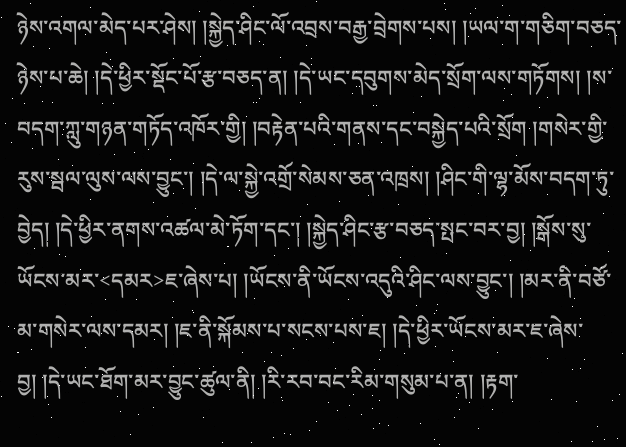ཉེས་འགལ་མེད་པར་ཤེས། །སྐྱེད་ཤིང་ལོ་འབྲས་བརྒྱ་བྲེགས་པས། །ཡལ་ག་གཅིག་བཅད་ཉེས་པ་ཆེ། །དེ་ཕྱིར་སྡོང་པོ་རྩ་བཅད་ན། །དེ་ཡང་དབུགས་མེད་སྲོག་ལས་གཏོགས། །ས་བདག་ཀླུ་གཉན་གཏོད་འཁོར་གྱི། །བརྟེན་པའི་གནས་དང་བསྐྱེད་པའི་སྲོག །གསེར་གྱི་རུས་སྦལ་ལུས་ལས་བྱུང་། །དེ་ལ་སྐྱེ་འགྲོ་སེམས་ཅན་འཁྲས། །ཤིང་གི་ལྷ་མོས་བདག་ཏུ་བྱེད། །དེ་ཕྱིར་ནགས་འཚལ་མེ་ཏོག་དང་། །སྐྱེད་ཤིང་རྩ་བཅད་སྤང་བར་བྱ། །སྒོས་སུ་ཡོངས་མར་<དམར>ཇ་ཞེས་པ། །ཡོངས་ནི་ཡོངས་འདུའི་ཤིང་ལས་བྱུང་། །མར་ནི་བཙོ་མ་གསེར་ལས་དམར། །ཇ་ནི་སྐོམས་པ་སངས་པས་ཇ། །དེ་ཕྱིར་ཡོངས་མར་ཇ་ཞེས་བྱ། །དེ་ཡང་ཐོག་མར་བྱུང་ཚུལ་ནི། །རི་རབ་བང་རིམ་གསུམ་པ་ན། །རྟག་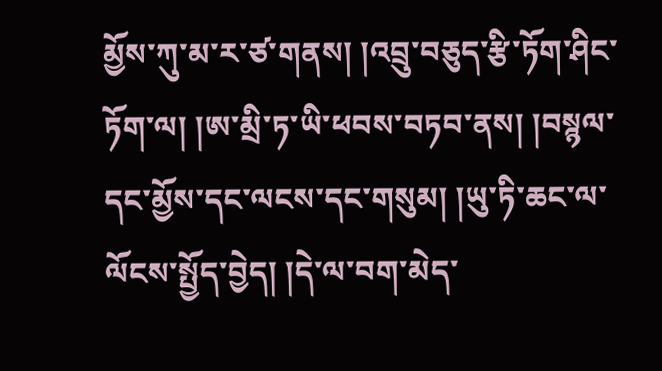མྱོས་ཀུ་མ་ར་ཙ་གནས། །འབྲུ་བཅུད་རྩི་ཏོག་ཤིང་ཏོག་ལ། །ཨ་མྲི་ཏ་ཡི་ཕབས་བཏབ་ནས། །བསྙལ་དང་མྱོས་དང་ལངས་དང་གསུམ། །ཡུ་ཏི་ཆང་ལ་ལོངས་སྤྱོད་བྱེད། །དེ་ལ་བག་མེད་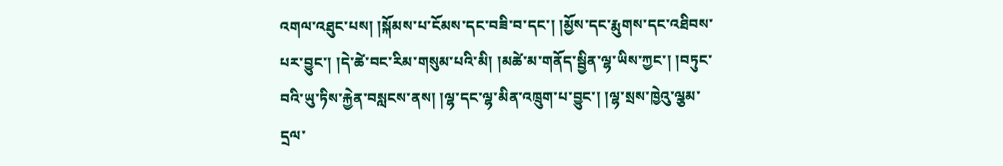འགལ་འཐུང་པས། །སྐོམས་པ་ངོམས་དང་བཟི་བ་དང་། །མྱོས་དང་རྨུགས་དང་འཐིབས་པར་བྱུང་། །དེ་ཚེ་བང་རིམ་གསུམ་པའི་མི། །མཚེ་མ་གནོད་སྦྱིན་ལྷ་ཡིས་ཀྱང་། །བཏུང་བའི་ཡུ་ཏིས་རྐྱེན་བསླངས་ནས། །ལྷ་དང་ལྷ་མིན་འཁྲུག་པ་བྱུང་། །ལྷ་སྲས་ཁྱེའུ་ལྕམ་དྲལ་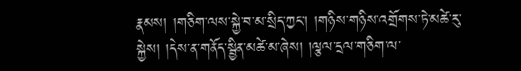རྣམས། །གཅིག་ལས་སྐྱེ་བ་མ་སྲིད་ཀྱང་། །གཉིས་གཉིས་འགྲོགས་ཏེ་མཚེ་རུ་སྐྱེས། །དེས་ན་གནོད་སྦྱིན་མཚེ་མ་ཞེས། །ལྕལ་དྲལ་གཅིག་ལ་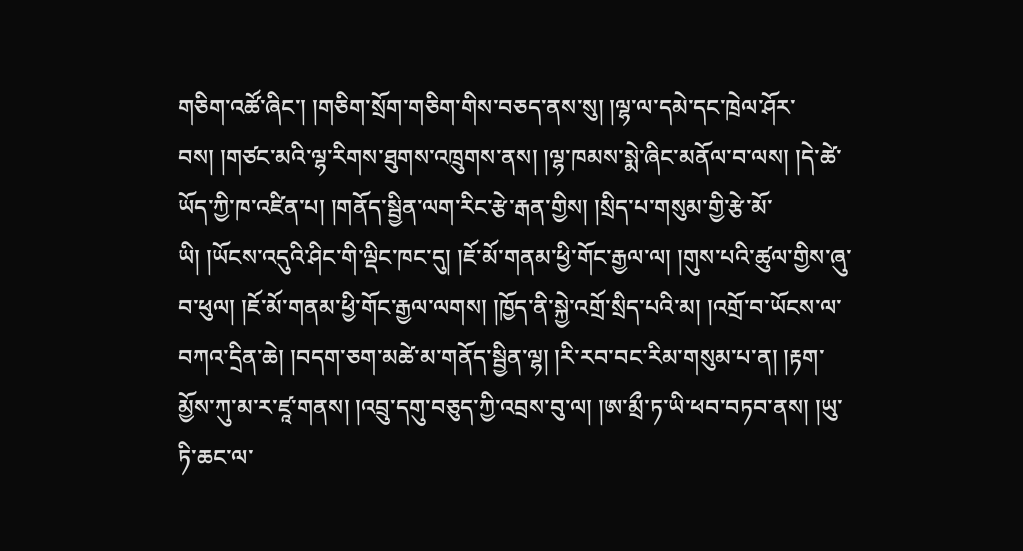གཅིག་འཚོ་ཞིང་། །གཅིག་སྲོག་གཅིག་གིས་བཅད་ནས་སུ། །ལྷ་ལ་དམེ་དང་ཁྲེལ་ཤོར་བས། །གཙང་མའི་ལྷ་རིགས་ཐུགས་འཁྲུགས་ནས། །ལྷ་ཁམས་སྨེ་ཞིང་མནོལ་བ་ལས། །དེ་ཚེ་ཡོད་ཀྱི་ཁ་འཛིན་པ། །གནོད་སྦྱིན་ལག་རིང་རྩེ་རྒན་གྱིས། །སྲིད་པ་གསུམ་གྱི་རྩེ་མོ་ཡི། །ཡོངས་འདུའི་ཤིང་གི་ལྡིང་ཁང་དུ། །ཇོ་མོ་གནམ་ཕྱི་གོང་རྒྱལ་ལ། །གུས་པའི་ཚུལ་གྱིས་ཞུ་བ་ཕུལ། །ཇོ་མོ་གནམ་ཕྱི་གོང་རྒྱལ་ལགས། །ཁྱོད་ནི་སྐྱེ་འགྲོ་སྲིད་པའི་མ། །འགྲོ་བ་ཡོངས་ལ་བཀའ་དྲིན་ཆེ། །བདག་ཅག་མཚེ་མ་གནོད་སྦྱིན་ལྷ། །རི་རབ་བང་རིམ་གསུམ་པ་ན། །རྟག་མྱོས་ཀུ་མ་ར་ཛཱ་གནས། །འབྲུ་དགུ་བཅུད་ཀྱི་འབྲས་བུ་ལ། །ཨ་མྲྀ་ཏ་ཡི་ཕབ་བཏབ་ནས། །ཡུ་ཏི་ཆང་ལ་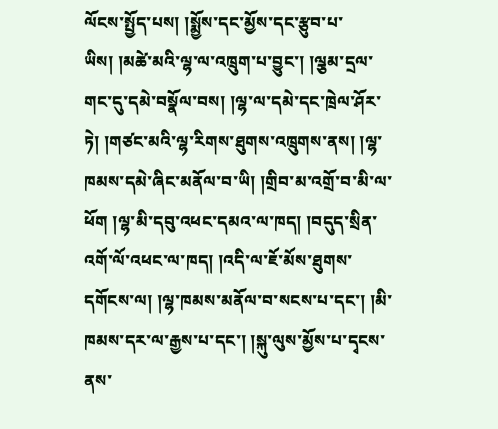ལོངས་སྤྱོད་པས། །སྨྱོས་དང་མྱོས་དང་རྩུབ་པ་ཡིས། །མཚེ་མའི་ལྷ་ལ་འཁྲུག་པ་བྱུང་། །ལྕམ་དྲལ་གང་དུ་དམེ་བསྣོལ་བས། །ལྷ་ལ་དམེ་དང་ཁྲེལ་ཤོར་ཏེ། །གཙང་མའི་ལྷ་རིགས་ཐུགས་འཁྲུགས་ནས། །ལྷ་ཁམས་དམེ་ཞིང་མནོལ་བ་ཡི། །གྲིབ་མ་འགྲོ་བ་མི་ལ་ཕོག །ལྷ་མི་དབུ་འཕང་དམའ་ལ་ཁད། །བདུད་སྲིན་འགོ་ལོ་འཕང་ལ་ཁད། །འདི་ལ་ཇོ་མོས་ཐུགས་དགོངས་ལ། །ལྷ་ཁམས་མནོལ་བ་སངས་པ་དང་། །མི་ཁམས་དར་ལ་རྒྱས་པ་དང་། །སྐུ་ལུས་མྱོས་པ་དྭངས་ནས་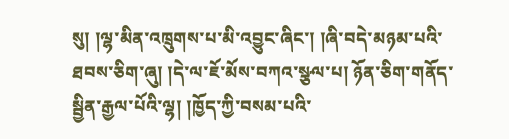སུ། །ལྷ་མིན་འཁྲུགས་པ་མི་འབྱུང་ཞིང་། །ཞི་བདེ་མཉམ་པའི་ཐབས་ཅིག་ཞུ། །དེ་ལ་ཇོ་མོས་བཀའ་སྩལ་པ། ཉོན་ཅིག་གནོད་སྦྱིན་རྒྱལ་པོའི་ལྷ། །ཁྱོད་ཀྱི་བསམ་པའི་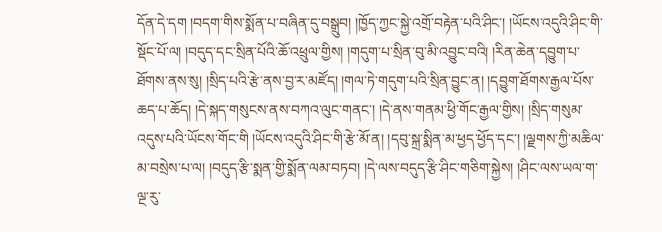དོན་དེ་དག །བདག་གིས་སྨོན་པ་བཞིན་དུ་བསྒྲུབ། །ཁྱོད་ཀྱང་སྐྱེ་འགྲོ་བརྟེན་པའི་ཤིང་། །ཡོངས་འདུའི་ཤིང་གི་སྡོང་པོ་ལ། །བདུད་དང་སྲིན་པོའི་ཆོ་འཕྲུལ་གྱིས། །གདུག་པ་སྲིན་བུ་མི་འབྱུང་བའི། །རིན་ཆེན་དབྱུག་པ་ཐོགས་ནས་སུ། །སྲིད་པའི་རྩེ་ནས་བྱ་ར་མཛོད། །གལ་ཏེ་གདུག་པའི་སྲིན་བྱུང་ན། །དབྱུག་ཐོགས་རྒྱལ་པོས་ཆད་པ་ཆོད། །དེ་སྐད་གསུངས་ནས་བཀའ་ལུང་གནང་། །དེ་ནས་གནམ་ཕྱི་གོང་རྒྱལ་གྱིས། །སྲིད་གསུམ་འདུས་པའི་ཡོངས་གོང་གི །ཡོངས་འདུའི་ཤིང་གི་རྩེ་མོ་ན། །དབུ་སྐྲ་སྨིན་མ་ཕྱད་ཕྱོད་དང་། །ལྗགས་ཀྱི་མཆིལ་མ་བསྲེས་པ་ལ། །བདུད་རྩི་སྨན་གྱི་སྨོན་ལམ་བཏབ། །དེ་ལས་བདུད་རྩི་ཤིང་གཅིག་སྐྱེས། །ཤིང་ལས་ཡལ་ག་ལྔ་རུ་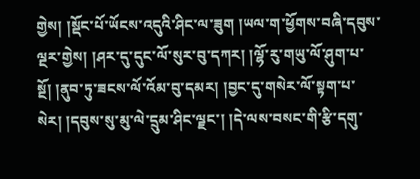གྱེས། །སྡོང་པོ་ཡོངས་འདུའི་ཤིང་ལ་ཟུག །ཡལ་ག་ཕྱོགས་བཞི་དབུས་ལྔར་གྱེས། །ཤར་དུ་དུང་ལོ་སུར་བུ་དཀར། །ལྷོ་རུ་གཡུ་ལོ་ཤུག་པ་སྔོ། །ནུབ་ཏུ་ཟངས་ལོ་འོམ་བུ་དམར། །བྱང་དུ་གསེར་ལོ་སྟག་པ་སེར། །དབུས་སུ་མུ་ལེ་དྲུམ་ཤིང་ལྗང་། །དེ་ལས་བསང་གི་རྩི་དགུ་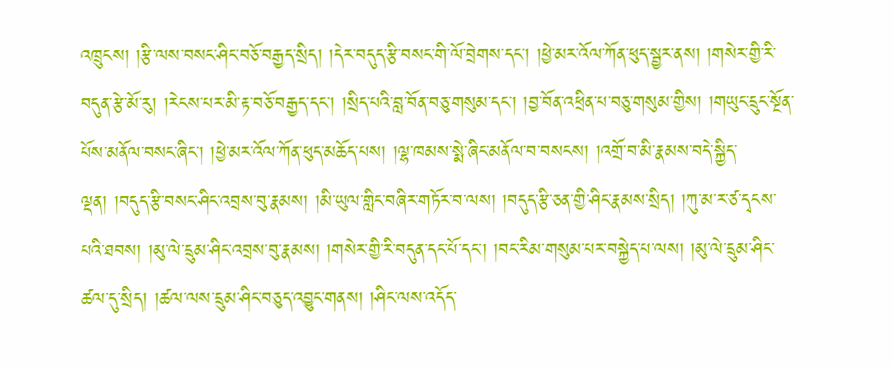འཁྲུངས། །རྩི་ལས་བསང་ཤིང་བཅོ་བརྒྱད་སྲིད། །དེར་བདུད་རྩི་བསང་གི་ལོ་བྲེགས་དང་། །ཕྱེ་མར་འོལ་ཀོན་ཕུད་སྦྱར་ནས། །གསེར་གྱི་རི་བདུན་རྩེ་མོ་རུ། །རེངས་པར་མི་རྟ་བཅོ་བརྒྱད་དང་། །སྲིད་པའི་བླ་བོན་བཅུ་གསུམ་དང་། །བྱ་བོན་འཕྲིན་པ་བཅུ་གསུམ་གྱིས། །གཡུང་དྲུང་སྔོན་པོས་མནོལ་བསང་ཞིང་། །ཕྱེ་མར་འོལ་ཀོན་ཕུད་མཆོད་པས། །ལྷ་ཁམས་སྨེ་ཞིང་མནོལ་བ་བསངས། །འགྲོ་བ་མི་རྣམས་བདེ་སྐྱིད་ལྡན། །བདུད་རྩི་བསང་ཤིང་འབྲས་བུ་རྣམས། །མི་ཡུལ་གླིང་བཞིར་གཏོར་བ་ལས། །བདུད་རྩི་ཅན་གྱི་ཤིང་རྣམས་སྲིད། །ཀུ་མ་ར་ཙ་དྭངས་པའི་ཐབས། །མུ་ལེ་དྲུམ་ཤིང་འབྲས་བུ་རྣམས། །གསེར་གྱི་རི་བདུན་དང་པོ་དང་། །བང་རིམ་གསུམ་པར་བསྐྱེད་པ་ལས། །མུ་ལེ་དྲུམ་ཤིང་ཚལ་དུ་སྲིད། །ཚལ་ལས་དྲུམ་ཤིང་བཅུད་འབྱུང་གནས། །ཤིང་ལས་འདོད་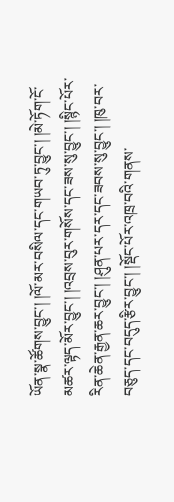ཡོན་སྣ་ཚོགས་བྱུང་། །ལོ་མར་བསིལ་དང་གཡབ་ཏུ་བྱུང་། །མེ་ཏོག་ངོ་མཚར་ལྟད་མོར་བྱུང་། །འབྲས་བུར་གསོས་དང་ཟས་སུ་བྱུང་། །སྙིང་པོར་རིན་ཆེན་རྒྱན་ཆར་བྱུང་། །ཤུན་པར་དར་དང་ཟབས་སུ་བྱུང་། །ཁུ་བར་བཅུད་དང་བདུད་རྩིར་བྱུང་། །སྡོང་པོར་འཁྲ་བའི་གནས་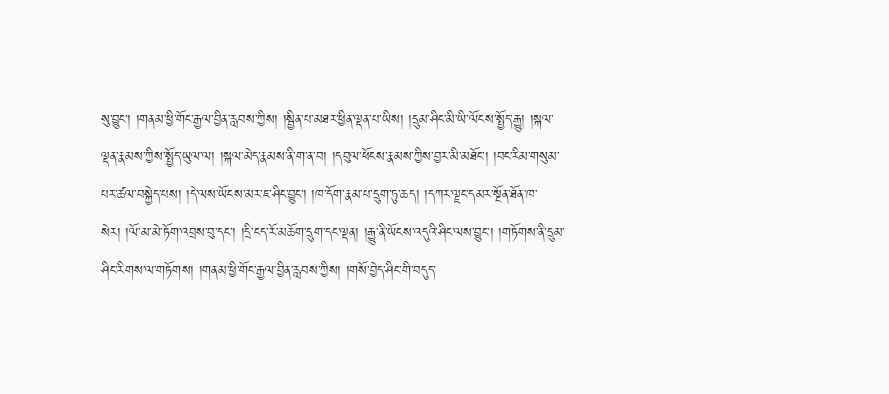སུ་བྱུང་། །གནམ་ཕྱི་གོང་རྒྱལ་བྱིན་རླབས་ཀྱིས། །སྦྱིན་པ་མཐར་ཕྱིན་ལྡན་པ་ཡིས། །དྲུམ་ཤིང་མི་ཡི་ལོངས་སྤྱོད་རྒྱུ། །སྐལ་ལྡན་རྣམས་ཀྱིས་སྤྱོད་ཡུལ་ལ། །སྐལ་མེད་རྣམས་ནི་ག་ན་བ། །དབུལ་ཕོངས་རྣམས་ཀྱིས་བྱར་མི་མཐོང་། །བང་རིམ་གསུམ་པར་ཚལ་བསྐྱེད་པས། །དེ་ལས་ཡོངས་མར་ཇ་ཤིང་བྱུང་། །ཁ་དོག་རྣམ་པ་དྲུག་ཏུ་ཆད། །དཀར་ལྗང་དམར་སྔོན་ཐོན་ཁ་སེར། །ལོ་མ་མེ་ཏོག་འབྲས་བུ་དང་། །དྲི་ངད་རོ་མཆོག་དྲུག་དང་ལྡན། །རྒྱུ་ནི་ཡོངས་འདུའི་ཤིང་ལས་བྱུང་། །གཏོགས་ནི་དྲུམ་ཤིང་རིགས་ལ་གཏོགས། །གནམ་ཕྱི་གོང་རྒྱལ་བྱིན་རླབས་ཀྱིས། །གསོ་བྱེད་ཤིང་གི་བདུད་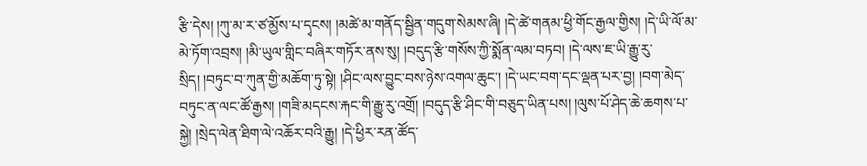རྩི་དེས། །ཀུ་མ་ར་ཙ་མྱོས་པ་དྭངས། །མཚེ་མ་གནོད་སྦྱིན་གདུག་སེམས་ཞི། །དེ་ཚེ་གནམ་ཕྱི་གོང་རྒྱལ་གྱིས། །དེ་ཡི་ལོ་མ་མེ་ཏོག་འབྲས། །མི་ཡུལ་གླིང་བཞིར་གཏོར་ནས་སུ། །བདུད་རྩི་གསོས་ཀྱི་སྨོན་ལམ་བཏབ། །དེ་ལས་ཇ་ཡི་རྒྱུ་རུ་སྲིད། །བཏུང་བ་ཀུན་གྱི་མཆོག་ཏུ་སྟེ། །ཤིང་ལས་བྱུང་བས་ཉེས་འགལ་ཆུང་། །དེ་ཡང་བག་དང་ལྡན་པར་བྱ། །བག་མེད་བཏུང་ན་ལང་ཚོ་རྒྱས། །གཟི་མདངས་རྐང་གི་རྒྱུ་རུ་འགྲོ། །བདུད་རྩི་ཤིང་གི་བཅུད་ཡིན་པས། །ལུས་པོ་ཤེད་ཆེ་ཆགས་པ་སྐྱེ། །སྲེད་ལེན་ཐིག་ལེ་འཆོར་བའི་རྒྱུ། །དེ་ཕྱིར་རན་ཚོད་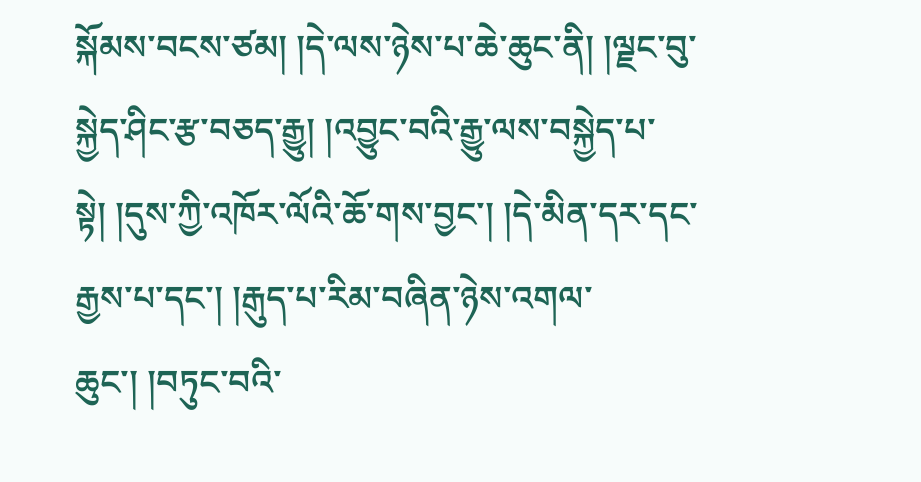སྐོམས་བངས་ཙམ། །དེ་ལས་ཉེས་པ་ཆེ་ཆུང་ནི། །ལྗང་བུ་སྐྱེད་ཤིང་རྩ་བཅད་རྒྱུ། །འབྱུང་བའི་རྒྱུ་ལས་བསྐྱེད་པ་སྟེ། །དུས་ཀྱི་འཁོར་ལོའི་ཆོ་གས་བྱང་། །དེ་མིན་དར་དང་རྒྱས་པ་དང་། །རྒུད་པ་རིམ་བཞིན་ཉེས་འགལ་ཆུང་། །བཏུང་བའི་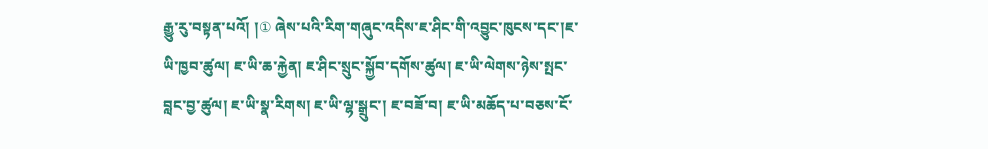རྒྱུ་རུ་བསྟན་པའོ། །① ཞེས་པའི་རིག་གཞུང་འདིས་ཇ་ཤིང་གི་འབྱུང་ཁུངས་དང་།ཇ་ཡི་ཁྱབ་ཚུལ། ཇ་ཡི་ཆ་རྐྱེན། ཇ་ཤིང་སྲུང་སྐྱོབ་དགོས་ཚུལ། ཇ་ཡི་ལེགས་ཉེས་སྤང་བླང་བྱ་ཚུལ། ཇ་ཡི་སྣ་རིགས། ཇ་ཡི་ལྷ་སྒྲུང་། ཇ་བཟོ་བ། ཇ་ཡི་མཆོད་པ་བཅས་ངོ་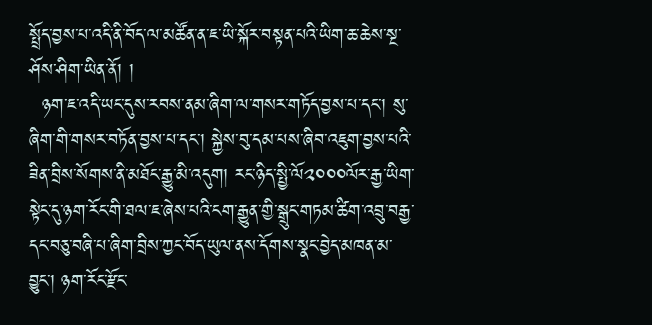སྤྲོད་བྱས་པ་འདི་ནི་བོད་ལ་མཚོན་ན་ཇ་ཡི་སྐོར་བསྟན་པའི་ཡིག་ཆ་ཆེས་སྔ་ཤོས་ཤིག་ཡིན་ནོ། །
  ཉག་ཇ་འདི་ཡང་དུས་རབས་ནམ་ཞིག་ལ་གསར་གཏོད་བྱས་པ་དང་། སུ་ཞིག་གི་གསར་བཏོན་བྱས་པ་དང་། སྐྱེས་བུ་དམ་པས་ཞིབ་འཇུག་བྱས་པའི་ཟིན་བྲིས་སོགས་ནི་མཐོང་རྒྱུ་མི་འདུག། རང་ཉིད་སྤྱི་ལོ༢༠༠༠ལོར་རྒྱ་ཡིག་སྟེང་དུ་ཉག་རོང་གི་ཐལ་ཇ་ཞེས་པའི་ངག་རྒྱུན་གྱི་སྒྲུང་གཏམ་ཚིག་འབྲུ་བརྒྱ་དང་བཅུ་བཞི་པ་ཞིག་བྲིས་ཀྱང་བོད་ཡུལ་ནས་དོགས་སྣང་བྱེད་མཁན་མ་བྱུང་། ཉག་རོང་རྫོང་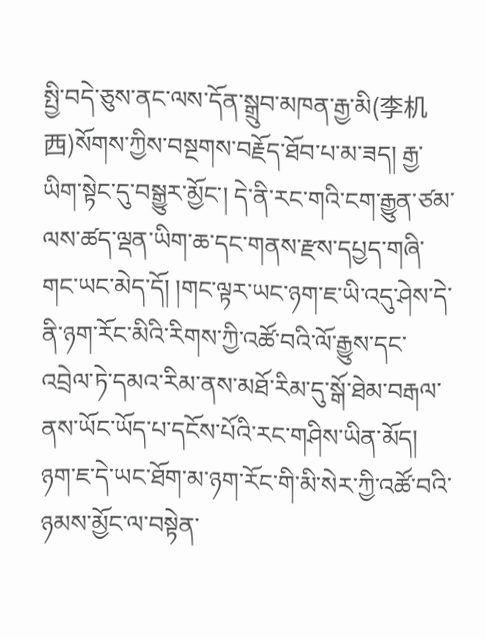སྤྱི་བདེ་ཅུས་ནང་ལས་དོན་སྒྲུབ་མཁན་རྒྱ་མི(李机西)སོགས་ཀྱིས་བསྔགས་བརྗོད་ཐོབ་པ་མ་ཟད། རྒྱ་ཡིག་སྟེང་དུ་བསྒྱུར་མྱོང་། དེ་ནི་རང་གའི་ངག་རྒྱུན་ཙམ་ལས་ཚད་ལྡན་ཡིག་ཆ་དང་གནས་རྫས་དཔྱད་གཞི་གང་ཡང་མེད་དོ། །གང་ལྟར་ཡང་ཉག་ཇ་ཡི་འདུ་ཤེས་དེ་ནི་ཉག་རོང་མིའི་རིགས་ཀྱི་འཚོ་བའི་ལོ་རྒྱུས་དང་འབྲེལ་ཏེ་དམའ་རིམ་ནས་མཐོ་རིམ་དུ་སྒོ་ཐེམ་བརྒལ་ནས་ཡོང་ཡོད་པ་དངོས་པོའི་རང་གཤིས་ཡིན་མོད། ཉག་ཇ་དེ་ཡང་ཐོག་མ་ཉག་རོང་གི་མི་སེར་ཀྱི་འཚོ་བའི་ཉམས་མྱོང་ལ་བསྟེན་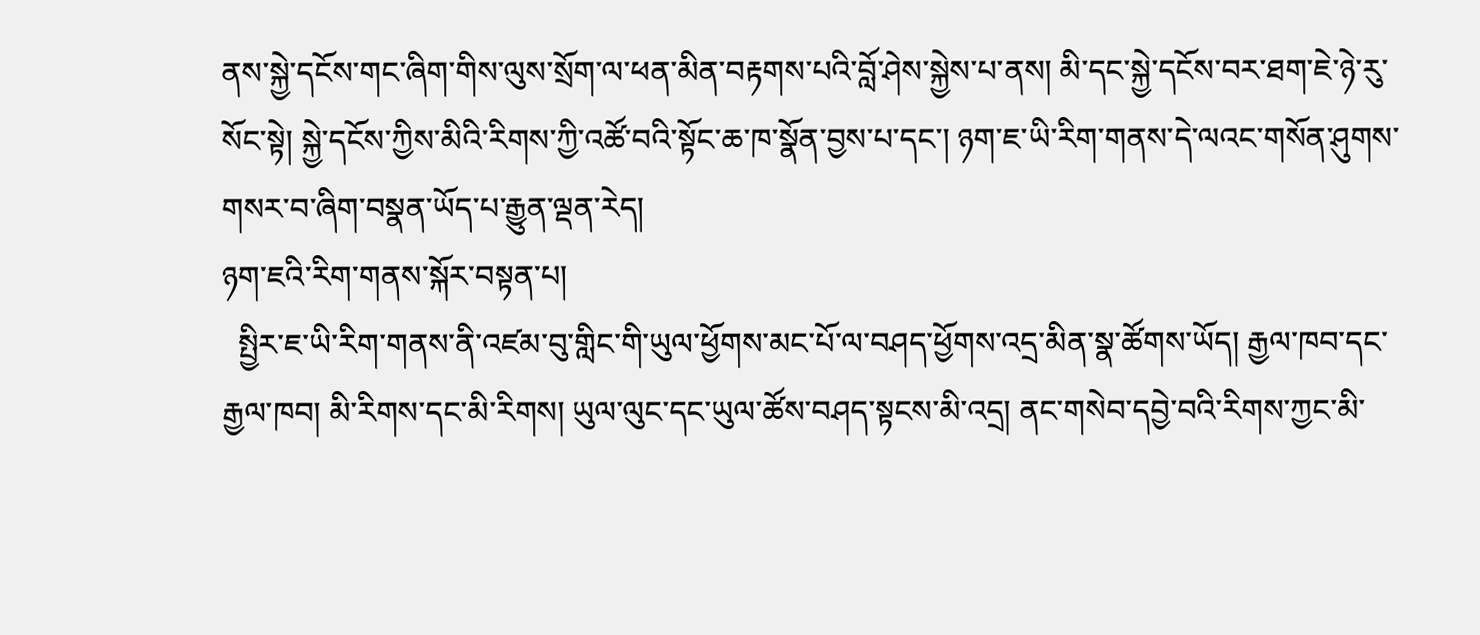ནས་སྐྱེ་དངོས་གང་ཞིག་གིས་ལུས་སྲོག་ལ་ཕན་མིན་བརྟགས་པའི་བློ་ཤེས་སྐྱེས་པ་ནས། མི་དང་སྐྱེ་དངོས་བར་ཐག་ཇེ་ཉེ་རུ་སོང་སྟེ། སྐྱེ་དངོས་ཀྱིས་མིའི་རིགས་ཀྱི་འཚོ་བའི་སྟོང་ཆ་ཁ་སྣོན་བྱས་པ་དང་། ཉག་ཇ་ཡི་རིག་གནས་དེ་ལའང་གསོན་ཤུགས་གསར་བ་ཞིག་བསྣན་ཡོད་པ་རྒྱུན་ལྡན་རེད།
ཉག་ཇའི་རིག་གནས་སྐོར་བསྟན་པ།
  སྤྱིར་ཇ་ཡི་རིག་གནས་ནི་འཛམ་བུ་གླིང་གི་ཡུལ་ཕྱོགས་མང་པོ་ལ་བཤད་ཕྱོགས་འདྲ་མིན་སྣ་ཚོགས་ཡོད། རྒྱལ་ཁབ་དང་རྒྱལ་ཁབ། མི་རིགས་དང་མི་རིགས། ཡུལ་ལུང་དང་ཡུལ་ཚོས་བཤད་སྟངས་མི་འདྲ། ནང་གསེབ་དབྱེ་བའི་རིགས་ཀྱང་མི་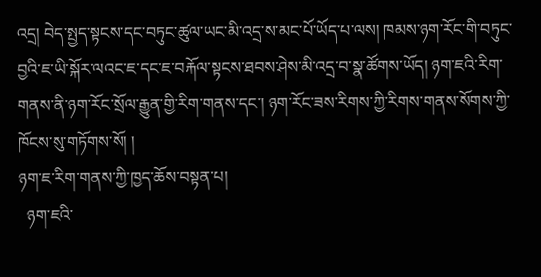འདྲ། བེད་སྤྱད་སྟངས་དང་བཏུང་ཚུལ་ཡང་མི་འདྲ་ས་མང་པོ་ཡོད་པ་ལས། ཁམས་ཉག་རོང་གི་བཏུང་བྱའི་ཇ་ཡི་སྐོར་ལའང་ཇ་དང་ཇ་བརྐོལ་སྟངས་ཐབས་ཤེས་མི་འདྲ་བ་སྣ་ཚོགས་ཡོད། ཉག་ཇའི་རིག་གནས་ནི་ཉག་རོང་སྲོལ་རྒྱུན་གྱི་རིག་གནས་དང་། ཉག་རོང་ཟས་རིགས་ཀྱི་རིགས་གནས་སོགས་ཀྱི་ཁོངས་སུ་གཏོགས་སོ། །
ཉག་ཇ་རིག་གནས་ཀྱི་ཁྱད་ཆོས་བསྟན་པ།
  ཉག་ཇའི་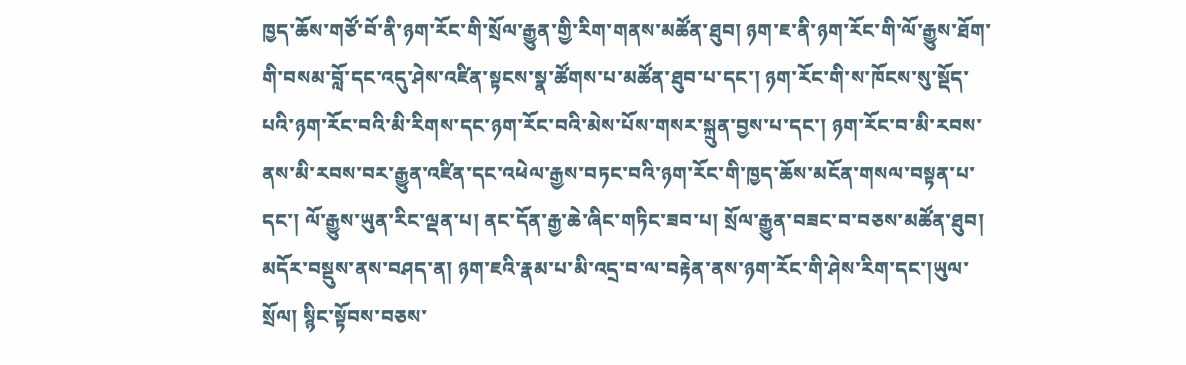ཁྱད་ཆོས་གཙོ་བོ་ནི་ཉག་རོང་གི་སྲོལ་རྒྱུན་གྱི་རིག་གནས་མཚོན་ཐུབ། ཉག་ཇ་ནི་ཉག་རོང་གི་ལོ་རྒྱུས་ཐོག་གི་བསམ་བློ་དང་འདུ་ཤེས་འཛིན་སྟངས་སྣ་ཚོགས་པ་མཚོན་ཐུབ་པ་དང་། ཉག་རོང་གི་ས་ཁོངས་སུ་སྡོད་པའི་ཉག་རོང་བའི་མི་རིགས་དང་ཉག་རོང་བའི་མེས་པོས་གསར་སྐྲུན་བྱས་པ་དང་། ཉག་རོང་བ་མི་རབས་ནས་མི་རབས་བར་རྒྱུན་འཛིན་དང་འཕེལ་རྒྱས་བཏང་བའི་ཉག་རོང་གི་ཁྱད་ཆོས་མངོན་གསལ་བསྟན་པ་དང་། ལོ་རྒྱུས་ཡུན་རིང་ལྡན་པ། ནང་དོན་རྒྱ་ཆེ་ཞིང་གཏིང་ཟབ་པ། སྲོལ་རྒྱུན་བཟང་བ་བཅས་མཚོན་ཐུབ། མདོར་བསྡུས་ནས་བཤད་ན། ཉག་ཇའི་རྣམ་པ་མི་འདྲ་བ་ལ་བརྟེན་ནས་ཉག་རོང་གི་ཤེས་རིག་དང་།ཡུལ་སྲོལ། སྙིང་སྟོབས་བཅས་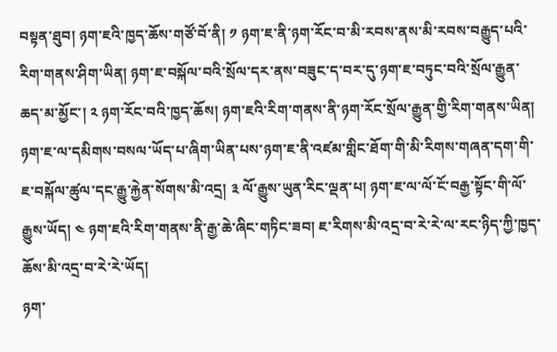བསྟན་ཐུབ། ཉག་ཇའི་ཁྱད་ཆོས་གཙོ་བོ་ནི། ༡ ཉག་ཇ་ནི་ཉག་རོང་བ་མི་རབས་ནས་མི་རབས་བརྒྱུད་པའི་རིག་གནས་ཤིག་ཡིན། ཉག་ཇ་བསྐོལ་བའི་སྲོལ་དར་ནས་བཟུང་ད་བར་དུ་ཉག་ཇ་བཏུང་བའི་སྲོལ་རྒྱུན་ཆད་མ་མྱོང་། ༢ ཉག་རོང་བའི་ཁྱད་ཆོས། ཉག་ཇའི་རིག་གནས་ནི་ཉག་རོང་སྲོལ་རྒྱུན་གྱི་རིག་གནས་ཡིན། ཉག་ཇ་ལ་དམིགས་བསལ་ཡོད་པ་ཞིག་ཡིན་པས་ཉག་ཇ་ནི་འཛམ་གླིང་ཐོག་གི་མི་རིགས་གཞན་དག་གི་ཇ་བསྐོལ་ཚུལ་དང་རྒྱུ་རྐྱེན་སོགས་མི་འདྲ། ༣ ལོ་རྒྱུས་ཡུན་རིང་ལྡན་པ། ཉག་ཇ་ལ་ལོ་ངོ་བརྒྱ་སྟོང་གི་ལོ་རྒྱུས་ཡོད། ༤ ཉག་ཇའི་རིག་གནས་ནི་རྒྱ་ཆེ་ཞིང་གཏིང་ཟབ། ཇ་རིགས་མི་འདྲ་བ་རེ་རེ་ལ་རང་ཉིད་ཀྱི་ཁྱད་ཆོས་མི་འདྲ་བ་རེ་རེ་ཡོད།
ཉག་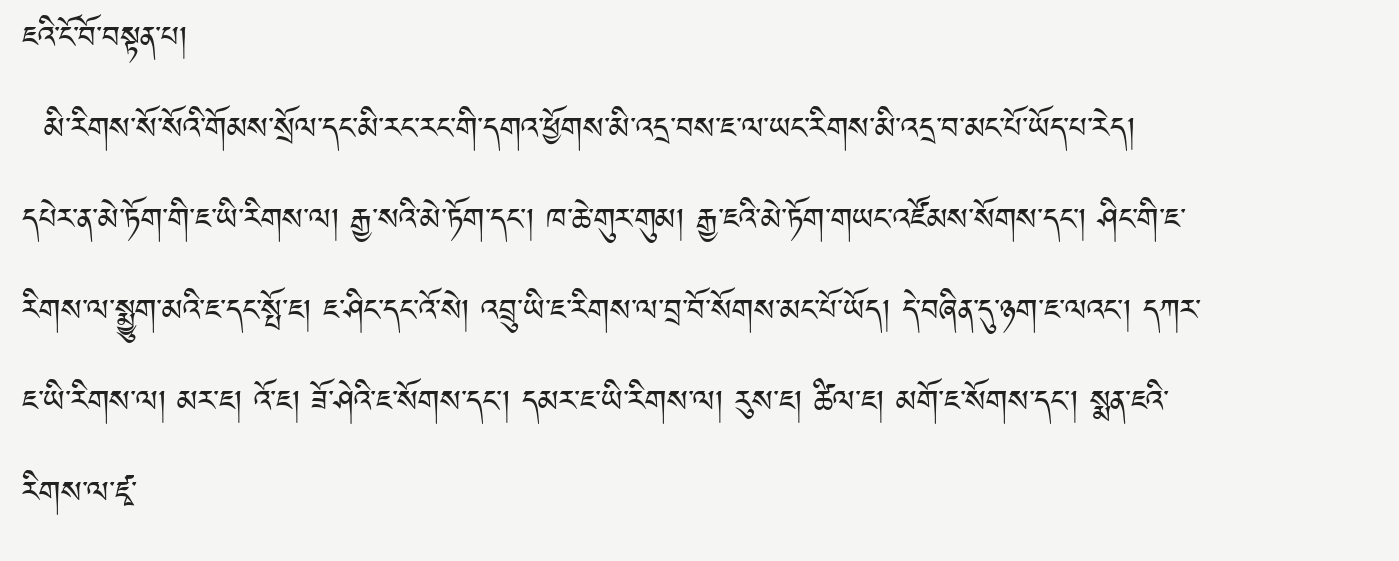ཇའི་ངོ་བོ་བསྟན་པ།
  མི་རིགས་སོ་སོའི་གོམས་སྲོལ་དང་མི་རང་རང་གི་དགའ་ཕྱོགས་མི་འདྲ་བས་ཇ་ལ་ཡང་རིགས་མི་འདྲ་བ་མང་པོ་ཡོད་པ་རེད། དཔེར་ན་མེ་ཏོག་གི་ཇ་ཡི་རིགས་ལ། རྒྱ་སའི་མེ་ཏོག་དང་། ཁ་ཆེ་གུར་གུམ། རྒྱ་ཇའི་མེ་ཏོག་གཡང་འཛོམས་སོགས་དང་། ཤིང་གི་ཇ་རིགས་ལ་སྨྱུག་མའི་ཇ་དང་སྤོ་ཇ། ཇ་ཤིང་དང་འོ་སེ། འབྲུ་ཡི་ཇ་རིགས་ལ་བྲ་བོ་སོགས་མང་པོ་ཡོད། དེ་བཞིན་དུ་ཉག་ཇ་ལའང་། དཀར་ཇ་ཡི་རིགས་ལ། མར་ཇ། འོ་ཇ། ཟོ་ཤེའི་ཇ་སོགས་དང་། དམར་ཇ་ཡི་རིགས་ལ། རུས་ཇ། ཚིལ་ཇ། མགོ་ཇ་སོགས་དང་། སྨན་ཇའི་རིགས་ལ་ཛྭ་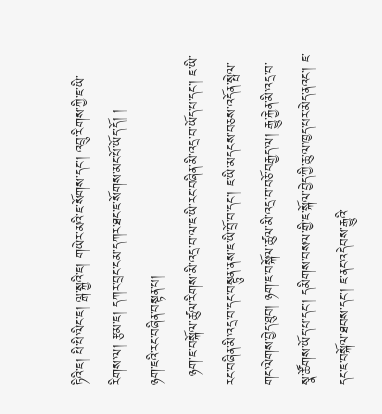ཏིའི་ཇ། པི་པི་ལིང་ཇ། ལྒ་སྐྱའི་ཇ། གཡེར་མའི་ཇ་སོགས་དང་། འབྲུ་རིགས་ཀྱི་ཇ་ཡི་རིགས་ལ། རྩམ་ཇ། དཀར་བྲང་ངམ་དཀར་ཐང་ཇ་སོགས་མང་པོ་ཡོད་དོ། །
ཉག་ཇའི་རང་བཞིན་བསྟན་པ།
  ཉག་ཇ་བསྐོལ་ཚུལ་རིགས་མི་འདྲ་བ་ལ་ཇ་ཡི་རང་བཞིན་མི་འདྲ་བ་ཡོད་པ་དང་། ཇ་ཡི་རང་བཞིན་མི་འདྲ་བ་དང་བསྟུན་ནས་ཇ་ཡི་བྲོ་བ་དང་། ཇ་ཡི་མདངས་བཅས་འདོན་སྤེལ་གང་ལེགས་བྱེད་ཐུབ། ཉག་ཇ་བསྐོལ་ཚུལ་མི་འདྲ་བ་བཅོ་བརྒྱད་ལ། རྒྱུ་རྐྱེན་མི་འདྲ་བ་སྣ་ཚོགས་ཡོད་པ་དང་། དམིགས་བསལ་གྱི་ཇ་སྐོལ་བྱེད་ཀྱི་ཆུ་ལ་ཁྱད་པར་མེད་ནའང་། ཇ་དང་ཇ་བསྐོལ་ཐབས་དང་། ཇ་ནང་འདེབས་རྒྱུའི་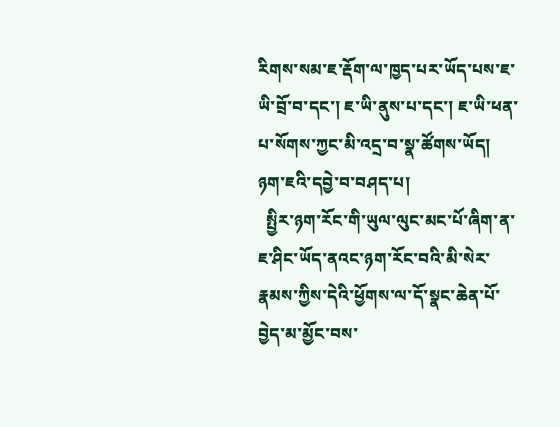རིགས་སམ་ཇ་རྡོག་ལ་ཁྱད་པར་ཡོད་པས་ཇ་ཡི་བྲོ་བ་དང་། ཇ་ཡི་ནུས་པ་དང་། ཇ་ཡི་ཕན་པ་སོགས་ཀྱང་མི་འདྲ་བ་སྣ་ཚོགས་ཡོད།
ཉག་ཇའི་དབྱེ་བ་བཤད་པ།
  སྤྱིར་ཉག་རོང་གི་ཡུལ་ལུང་མང་པོ་ཞིག་ན་ཇ་ཤིང་ཡོད་ནའང་ཉག་རོང་བའི་མི་སེར་རྣམས་ཀྱིས་དེའི་ཕྱོགས་ལ་དོ་སྣང་ཆེན་པོ་བྱེད་མ་མྱོང་བས་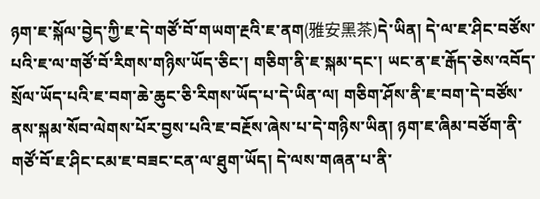ཉག་ཇ་སྐོལ་བྱེད་ཀྱི་ཇ་དེ་གཙོ་བོ་གཡག་རྔའི་ཇ་ནག(雅安黑茶)དེ་ཡིན། དེ་ལ་ཇ་ཤིང་བཙོས་པའི་ཇ་ལ་གཙོ་བོ་རིགས་གཉིས་ཡོད་ཅིང་། གཅིག་ནི་ཇ་སྐམ་དང་། ཡང་ན་ཇ་རྒོད་ཅེས་འབོད་སྲོལ་ཡོད་པའི་ཇ་བག་ཆེ་ཆུང་ཅི་རིགས་ཡོད་པ་དེ་ཡིན་ལ། གཅིག་ཤོས་ནི་ཇ་བག་དེ་བཙོས་ནས་སྐམ་སོབ་ལེགས་པོར་བྱས་པའི་ཇ་བརྔོས་ཞེས་པ་དེ་གཉིས་ཡིན། ཉག་ཇ་ཞིམ་བཙོག་ནི་གཙོ་བོ་ཇ་ཤིང་ངམ་ཇ་བཟང་ངན་ལ་ཐུག་ཡོད། དེ་ལས་གཞན་པ་ནི་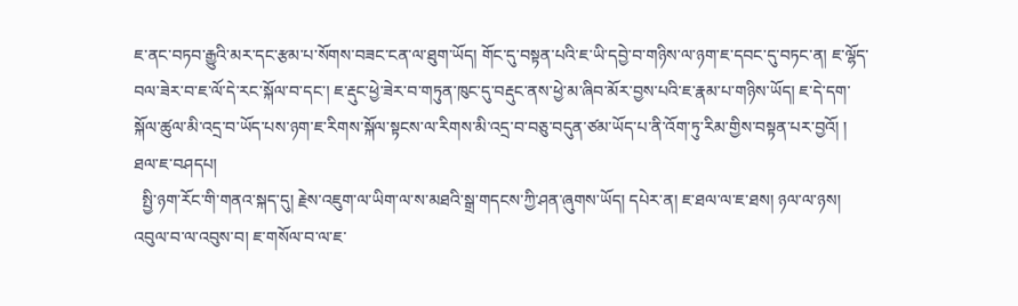ཇ་ནང་བཏབ་རྒྱུའི་མར་དང་རྩམ་པ་སོགས་བཟང་ངན་ལ་ཐུག་ཡོད། གོང་དུ་བསྟན་པའི་ཇ་ཡི་དབྱེ་བ་གཉིས་ལ་ཉག་ཇ་དབང་དུ་བཏང་ན། ཇ་ལྷོད་བལ་ཟེར་བ་ཇ་ལོ་དེ་རང་སྐོལ་བ་དང་། ཇ་རྡུང་ཕྱེ་ཟེར་བ་གཏུན་ཁུང་དུ་བརྡུང་ནས་ཕྱེ་མ་ཞིབ་མོར་བྱས་པའི་ཇ་རྣམ་པ་གཉིས་ཡོད། ཇ་དེ་དག་སྐོལ་ཚུལ་མི་འདྲ་བ་ཡོད་པས་ཉག་ཇ་རིགས་སྐོལ་སྟངས་ལ་རིགས་མི་འདྲ་བ་བཅུ་བདུན་ཙམ་ཡོད་པ་ནི་འོག་ཏུ་རིམ་གྱིས་བསྟན་པར་བྱའོ། །
ཐལ་ཇ་བཤདཔ།
  སྤྱི་ཉག་རོང་གི་གནའ་སྐད་དུ། རྗེས་འཇུག་ལ་ཡིག་ལ་ས་མཐའི་སྒྲ་གདངས་ཀྱི་ཤན་ཞུགས་ཡོད། དཔེར་ན། ཇ་ཐལ་ལ་ཇ་ཐས། ཉལ་ལ་ཉས། འབུལ་བ་ལ་འབུས་བ། ཇ་གསོལ་བ་ལ་ཇ་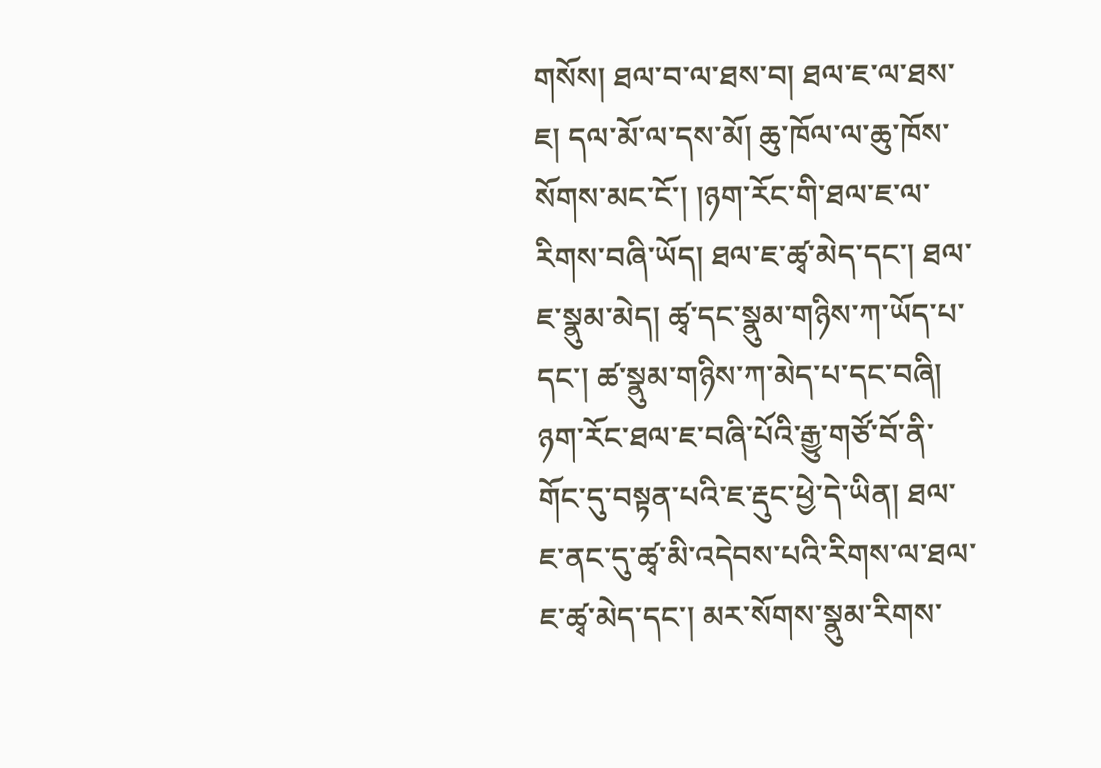གསོས། ཐལ་བ་ལ་ཐས་བ། ཐལ་ཇ་ལ་ཐས་ཇ། དལ་མོ་ལ་དས་མོ། ཆུ་ཁོལ་ལ་ཆུ་ཁོས་སོགས་མང་ངོ་། །ཉག་རོང་གི་ཐལ་ཇ་ལ་རིགས་བཞི་ཡོད། ཐལ་ཇ་ཚྭ་མེད་དང་། ཐལ་ཇ་སྣུམ་མེད། ཚྭ་དང་སྣུམ་གཉིས་ཀ་ཡོད་པ་དང་། ཚ་སྣུམ་གཉིས་ཀ་མེད་པ་དང་བཞི། ཉག་རོང་ཐལ་ཇ་བཞི་པོའི་རྒྱུ་གཙོ་བོ་ནི་གོང་དུ་བསྟན་པའི་ཇ་རྡུང་ཕྱེ་དེ་ཡིན། ཐལ་ཇ་ནང་དུ་ཚྭ་མི་འདེབས་པའི་རིགས་ལ་ཐལ་ཇ་ཚྭ་མེད་དང་། མར་སོགས་སྣུམ་རིགས་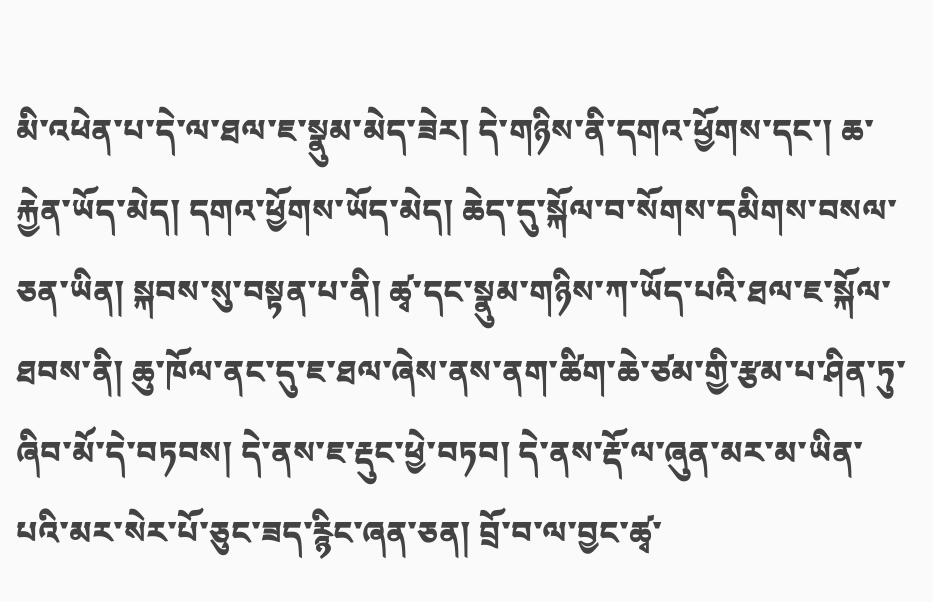མི་འཕེན་པ་དེ་ལ་ཐལ་ཇ་སྣུམ་མེད་ཟེར། དེ་གཉིས་ནི་དགའ་ཕྱོགས་དང་། ཆ་རྐྱེན་ཡོད་མེད། དགའ་ཕྱོགས་ཡོད་མེད། ཆེད་དུ་སྐོལ་བ་སོགས་དམིགས་བསལ་ཅན་ཡིན། སྐབས་སུ་བསྟན་པ་ནི། ཚྭ་དང་སྣུམ་གཉིས་ཀ་ཡོད་པའི་ཐལ་ཇ་སྐོལ་ཐབས་ནི། ཆུ་ཁོལ་ནང་དུ་ཇ་ཐལ་ཞེས་ནས་ནག་ཚིག་ཆེ་ཙམ་གྱི་རྩམ་པ་ཤིན་ཏུ་ཞིབ་མོ་དེ་བཏབས། དེ་ནས་ཇ་རྡུང་ཕྱེ་བཏབ། དེ་ནས་རྡོ་ལ་ཞུན་མར་མ་ཡིན་པའི་མར་སེར་པོ་ཅུང་ཟད་རྙིང་ཞན་ཅན། བྲོ་བ་ལ་བྱང་ཚྭ་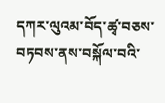དཀར་ལུའམ་བོད་ཚྭ་བཅས་བཏབས་ནས་བསྐོལ་བའི་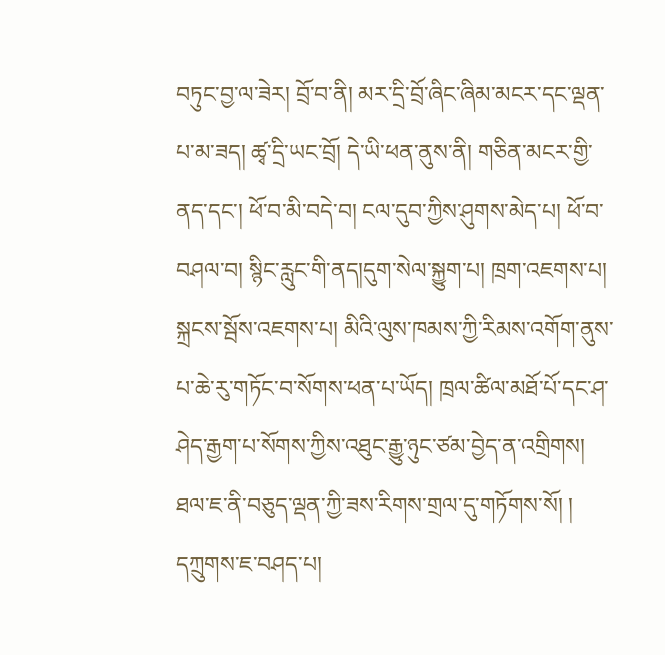བཏུང་བྱ་ལ་ཟེར། བྲོ་བ་ནི། མར་དྲི་བྲོ་ཞིང་ཞིམ་མངར་དང་ལྡན་པ་མ་ཟད། ཚྭ་དྲི་ཡང་བྲོ། དེ་ཡི་ཕན་ནུས་ནི། གཅིན་མངར་གྱི་ནད་དང་། ཕོ་བ་མི་བདེ་བ། ངལ་དུབ་ཀྱིས་ཤུགས་མེད་པ། ཕོ་བ་བཤལ་བ། སྙིང་རླུང་གི་ནད།དུག་སེལ་སྐྱུག་པ། ཁྲག་འཇགས་པ། སྐྲངས་སྦོས་འཇགས་པ། མིའི་ལུས་ཁམས་ཀྱི་རིམས་འགོག་ནུས་པ་ཆེ་རུ་གཏོང་བ་སོགས་ཕན་པ་ཡོད། ཁྲལ་ཚིལ་མཐོ་པོ་དང་ཤ་ཤེད་རྒྱག་པ་སོགས་ཀྱིས་འཐུང་རྒྱུ་ཉུང་ཙམ་བྱེད་ན་འགྲིགས། ཐལ་ཇ་ནི་བཅུད་ལྡན་ཀྱི་ཟས་རིགས་གྲལ་དུ་གཏོགས་སོ། །
དཀྲུགས་ཇ་བཤད་པ།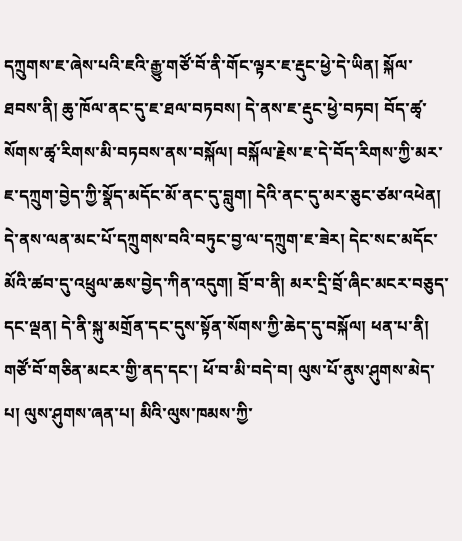དཀྲུགས་ཇ་ཞེས་པའི་ཇའི་རྒྱུ་གཙོ་བོ་ནི་གོང་ལྟར་ཇ་རྡུང་ཕྱེ་དེ་ཡིན། སྐོལ་ཐབས་ནི། ཆུ་ཁོལ་ནང་དུ་ཇ་ཐལ་བཏབས། དེ་ནས་ཇ་རྡུང་ཕྱེ་བཏབ། བོད་ཚྭ་སོགས་ཚྭ་རིགས་མི་བཏབས་ནས་བསྐོལ། བསྐོལ་རྗེས་ཇ་དེ་བོད་རིགས་ཀྱི་མར་ཇ་དཀྲུག་བྱེད་ཀྱི་སྣོད་མདོང་མོ་ནང་དུ་བླུག། དེའི་ནང་དུ་མར་ཅུང་ཙམ་འཕེན། དེ་ནས་ལན་མང་པོ་དཀྲུགས་བའི་བཏུང་བྱ་ལ་དཀྲུག་ཇ་ཟེར། དེང་སང་མདོང་མོའི་ཚབ་དུ་འཕྲུལ་ཆས་བྱེད་ཀིན་འདུག། བྲོ་བ་ནི། མར་དྲི་བྲོ་ཞིང་མངར་བཅུད་དང་ལྡན། དེ་ནི་སྐུ་མགྲོན་དང་དུས་སྟོན་སོགས་ཀྱི་ཆེད་དུ་བསྐོལ། ཕན་པ་ནི། གཙོ་བོ་གཅིན་མངར་གྱི་ནད་དང་། ཕོ་བ་མི་བདེ་བ། ལུས་པོ་ནུས་ཤུགས་མེད་པ། ལུས་ཤུགས་ཞན་པ། མིའི་ལུས་ཁམས་ཀྱི་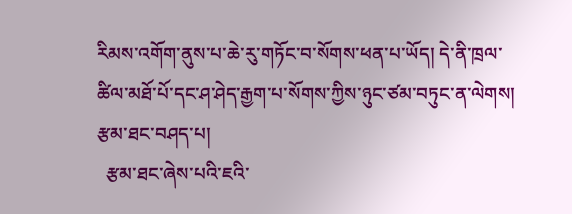རིམས་འགོག་ནུས་པ་ཆེ་རུ་གཏོང་བ་སོགས་ཕན་པ་ཡོད། དེ་ནི་ཁྲལ་ཚིལ་མཐོ་པོ་དང་ཤ་ཤེད་རྒྱག་པ་སོགས་ཀྱིས་ཉུང་ཙམ་བཏུང་ན་ལེགས།
རྩམ་ཐང་བཤད་པ།
  རྩམ་ཐང་ཞེས་པའི་ཇའི་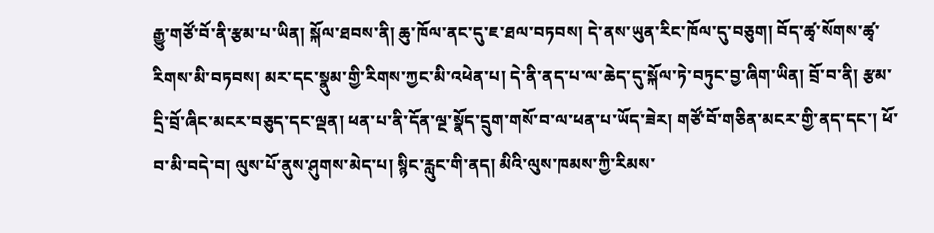རྒྱུ་གཙོ་བོ་ནི་རྩམ་པ་ཡིན། སྐོལ་ཐབས་ནི། ཆུ་ཁོལ་ནང་དུ་ཇ་ཐལ་བཏབས། དེ་ནས་ཡུན་རིང་ཁོལ་དུ་བཅུག། བོད་ཚྭ་སོགས་ཚྭ་རིགས་མི་བཏབས། མར་དང་སྣུམ་གྱི་རིགས་ཀྱང་མི་འཕེན་པ། དེ་ནི་ནད་པ་ལ་ཆེད་དུ་སྐོལ་ཏེ་བཏུང་བྱ་ཞིག་ཡིན། བྲོ་བ་ནི། རྩམ་དྲི་བྲོ་ཞིང་མངར་བཅུད་དང་ལྡན། ཕན་པ་ནི་དོན་ལྔ་སྣོད་དྲུག་གསོ་བ་ལ་ཕན་པ་ཡོད་ཟེར། གཙོ་བོ་གཅིན་མངར་གྱི་ནད་དང་། ཕོ་བ་མི་བདེ་བ། ལུས་པོ་ནུས་ཤུགས་མེད་པ། སྙིང་རླུང་གི་ནད། མིའི་ལུས་ཁམས་ཀྱི་རིམས་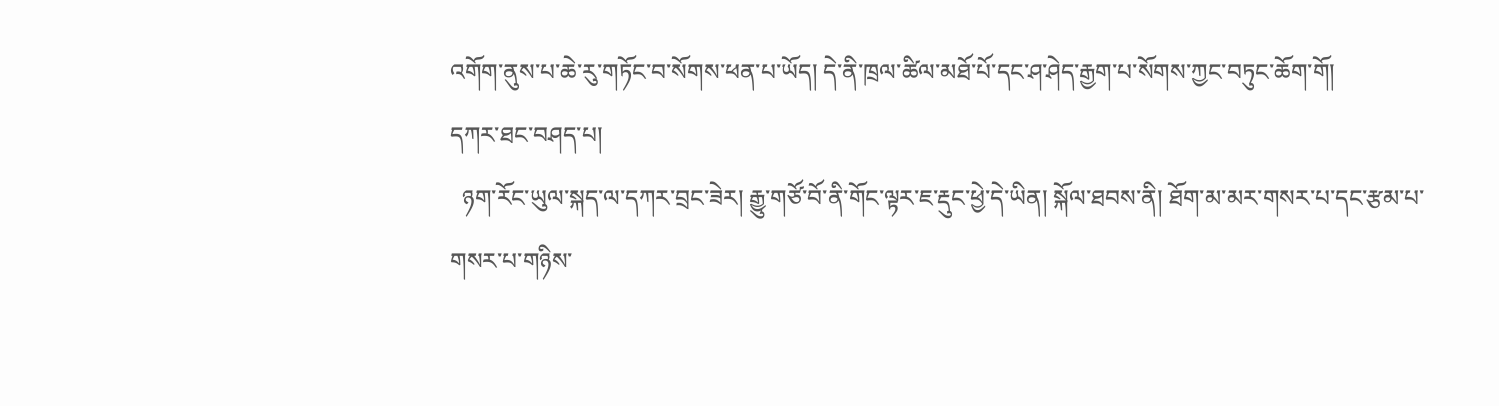འགོག་ནུས་པ་ཆེ་རུ་གཏོང་བ་སོགས་ཕན་པ་ཡོད། དེ་ནི་ཁྲལ་ཚིལ་མཐོ་པོ་དང་ཤ་ཤེད་རྒྱག་པ་སོགས་ཀྱང་བཏུང་ཆོག་གོ།
དཀར་ཐང་བཤད་པ།
  ཉག་རོང་ཡུལ་སྐད་ལ་དཀར་བྲང་ཟེར། རྒྱུ་གཙོ་བོ་ནི་གོང་ལྟར་ཇ་རྡུང་ཕྱེ་དེ་ཡིན། སྐོལ་ཐབས་ནི། ཐོག་མ་མར་གསར་པ་དང་རྩམ་པ་གསར་པ་གཉིས་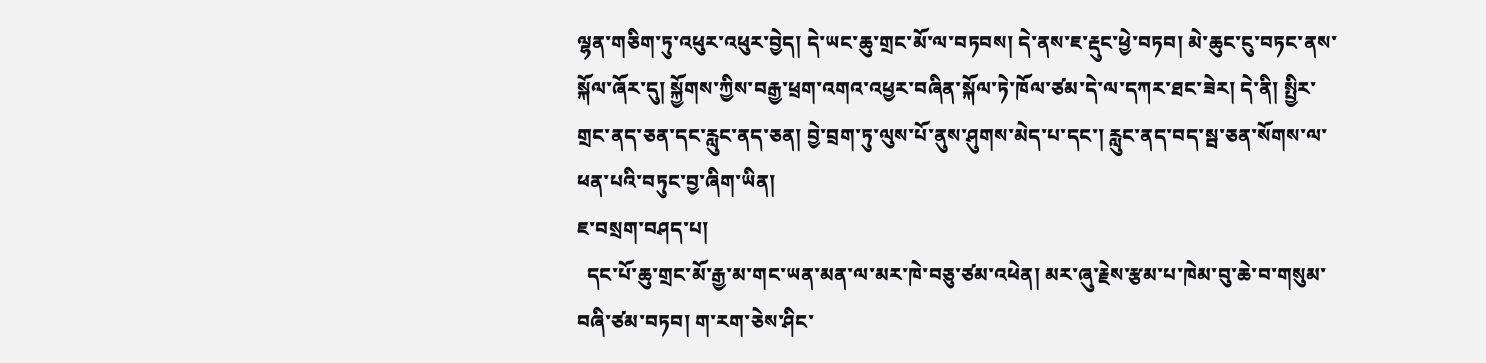ལྷན་གཅིག་ཏུ་འཕུར་འཕུར་བྱེད། དེ་ཡང་ཆུ་གྲང་མོ་ལ་བཏབས། དེ་ནས་ཇ་རྡུང་ཕྱེ་བཏབ། མེ་ཆུང་ངུ་བཏང་ནས་སྐོལ་ཞོར་དུ། སྐྱོགས་ཀྱིས་བརྒྱ་ཕྲག་འགའ་འཕྱར་བཞིན་སྐོལ་ཏེ་ཁོལ་ཙམ་དེ་ལ་དཀར་ཐང་ཟེར། དེ་ནི། སྤྱིར་གྲང་ནད་ཅན་དང་རླུང་ནད་ཅན། བྱེ་བྲག་ཏུ་ལུས་པོ་ནུས་ཤུགས་མེད་པ་དང་། རླུང་ནད་བད་སྦ་ཅན་སོགས་ལ་ཕན་པའི་བཏུང་བྱ་ཞིག་ཡིན།
ཇ་བསྲག་བཤད་པ།
  དང་པོ་ཆུ་གྲང་མོ་རྒྱ་མ་གང་ཡན་མན་ལ་མར་ཁེ་བཅུ་ཙམ་འཕེན། མར་ཞུ་རྗེས་རྩམ་པ་ཁེམ་བུ་ཆེ་བ་གསུམ་བཞི་ཙམ་བཏབ། ག་རག་ཅེས་ཤིང་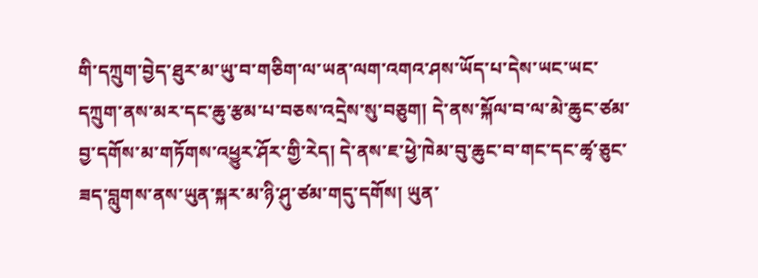གི་དཀྲུག་བྱེད་ཐུར་མ་ཡུ་བ་གཅིག་ལ་ཡན་ལག་འགའ་ཤས་ཡོད་པ་དེས་ཡང་ཡང་དཀྲུག་ནས་མར་དང་ཆུ་རྩམ་པ་བཅས་འདྲེས་སུ་བཅུག། དེ་ནས་སྐོལ་བ་ལ་མེ་ཆུང་ཙམ་བྱ་དགོས་མ་གཏོགས་འཕྱུར་ཤོར་གྱི་རེད། དེ་ནས་ཇ་ཕྱེ་ཁེམ་བུ་ཆུང་བ་གང་དང་ཚྭ་ཅུང་ཟད་བླུགས་ནས་ཡུན་སྐར་མ་ཉི་ཤུ་ཙམ་གདུ་དགོས། ཡུན་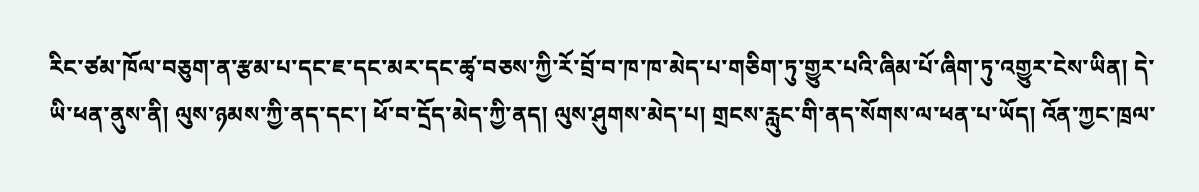རིང་ཙམ་ཁོལ་བཅུག་ན་རྩམ་པ་དང་ཇ་དང་མར་དང་ཚྭ་བཅས་ཀྱི་རོ་བྲོ་བ་ཁ་ཁ་མེད་པ་གཅིག་ཏུ་གྱུར་པའི་ཞིམ་པོ་ཞིག་ཏུ་འགྱུར་ངེས་ཡིན། དེ་ཡི་ཕན་ནུས་ནི། ལུས་ཉམས་ཀྱི་ནད་དང་། ཕོ་བ་དྲོད་མེད་ཀྱི་ནད། ལུས་ཤུགས་མེད་པ། གྲངས་རླུང་གི་ནད་སོགས་ལ་ཕན་པ་ཡོད། འོན་ཀྱང་ཁྲལ་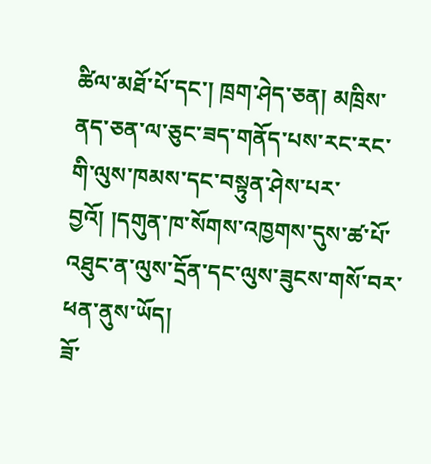ཚིལ་མཐོ་པོ་དང་། ཁྲག་ཤེད་ཅན། མཁྲིས་ནད་ཅན་ལ་ཅུང་ཟད་གནོད་པས་རང་རང་གི་ལུས་ཁམས་དང་བསྟུན་ཤེས་པར་བྱའོ། །དགུན་ཁ་སོགས་འཁྱགས་དུས་ཚ་པོ་འཐུང་ན་ལུས་དྲོན་དང་ལུས་ཟུངས་གསོ་བར་ཕན་ནུས་ཡོད།
ཟོ་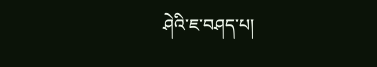ཤེའི་ཇ་བཤད་པ།